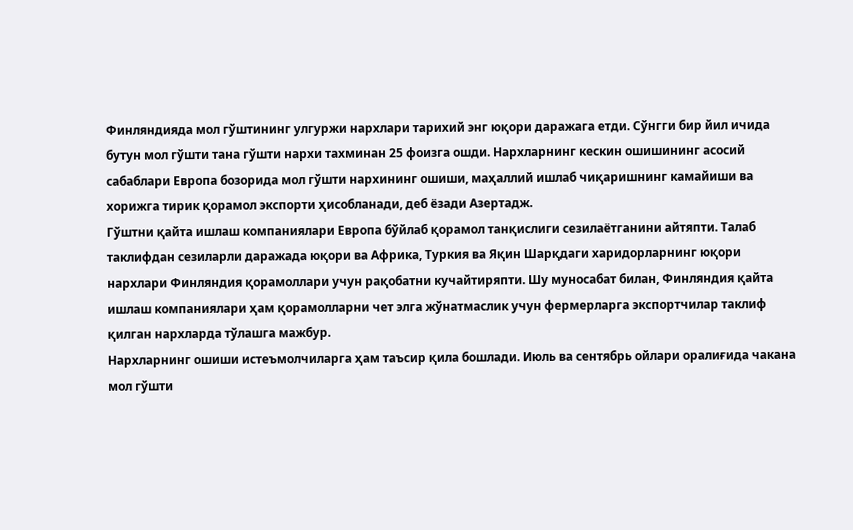Финляндияда мол гўштининг улгуржи нархлари тарихий энг юқори даражага етди. Сўнгги бир йил ичида бутун мол гўшти тана гўшти нархи тахминан 25 фоизга ошди. Нархларнинг кескин ошишининг асосий сабаблари Европа бозорида мол гўшти нархининг ошиши, маҳаллий ишлаб чиқаришнинг камайиши ва хорижга тирик қорамол экспорти ҳисобланади, деб ёзади Азертадж.
Гўштни қайта ишлаш компаниялари Европа бўйлаб қорамол танқислиги сезилаётганини айтяпти. Талаб таклифдан сезиларли даражада юқори ва Африка, Туркия ва Яқин Шарқдаги харидорларнинг юқори нархлари Финляндия қорамоллари учун рақобатни кучайтиряпти. Шу муносабат билан, Финляндия қайта ишлаш компаниялари ҳам қорамолларни чет элга жўнатмаслик учун фермерларга экспортчилар таклиф қилган нархларда тўлашга мажбур.
Нархларнинг ошиши истеъмолчиларга ҳам таъсир қила бошлади. Июль ва сентябрь ойлари оралиғида чакана мол гўшти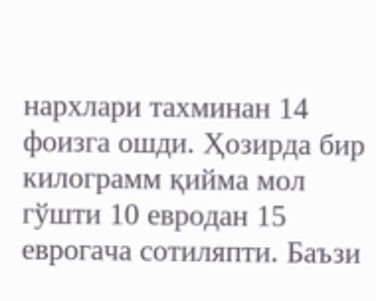нархлари тахминан 14 фоизга ошди. Ҳозирда бир килограмм қийма мол гўшти 10 евродан 15 еврогача сотиляпти. Баъзи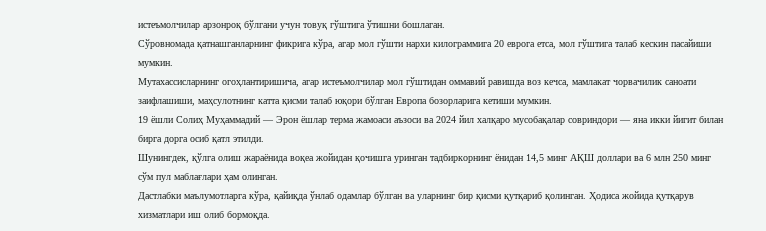истеъмолчилар арзонроқ бўлгани учун товуқ гўштига ўтишни бошлаган.
Сўровномада қатнашганларнинг фикрига кўра, агар мол гўшти нархи килограммига 20 еврога етса, мол гўштига талаб кескин пасайиши мумкин.
Мутахассисларнинг огоҳлантиришича, агар истеъмолчилар мол гўштидан оммавий равишда воз кечса, мамлакат чорвачилик саноати заифлашиши, маҳсулотнинг катта қисми талаб юқори бўлган Европа бозорларига кетиши мумкин.
19 ёшли Солиҳ Муҳаммадий — Эрон ёшлар терма жамоаси аъзоси ва 2024 йил халқаро мусобақалар совриндори — яна икки йигит билан бирга дорга осиб қатл этилди.
Шунингдек, қўлга олиш жараёнида воқеа жойидан қочишга уринган тадбиркорнинг ёнидан 14,5 минг АҚШ доллари ва 6 млн 250 минг сўм пул маблағлари ҳам олинган.
Дастлабки маълумотларга кўра, қайиқда ўнлаб одамлар бўлган ва уларнинг бир қисми қутқариб қолинган. Ҳодиса жойида қутқарув хизматлари иш олиб бормоқда.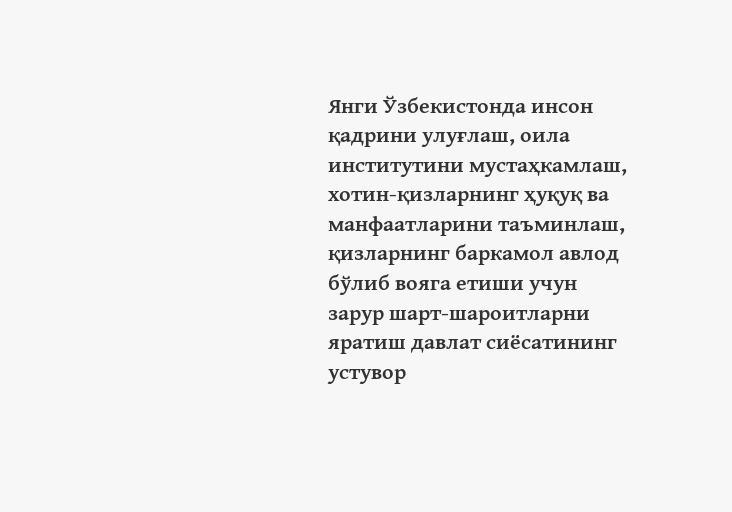Янги Ўзбекистонда инсон қадрини улуғлаш, оила институтини мустаҳкамлаш, хотин-қизларнинг ҳуқуқ ва манфаатларини таъминлаш, қизларнинг баркамол авлод бўлиб вояга етиши учун зарур шарт-шароитларни яратиш давлат сиёсатининг устувор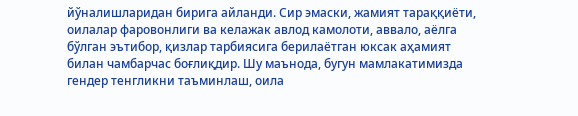йўналишларидан бирига айланди. Сир эмаски, жамият тараққиёти, оилалар фаровонлиги ва келажак авлод камолоти, аввало, аёлга бўлган эътибор, қизлар тарбиясига берилаётган юксак аҳамият билан чамбарчас боғлиқдир. Шу маънода, бугун мамлакатимизда гендер тенгликни таъминлаш, оила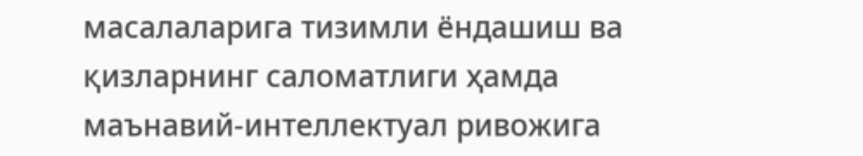масалаларига тизимли ёндашиш ва қизларнинг саломатлиги ҳамда маънавий-интеллектуал ривожига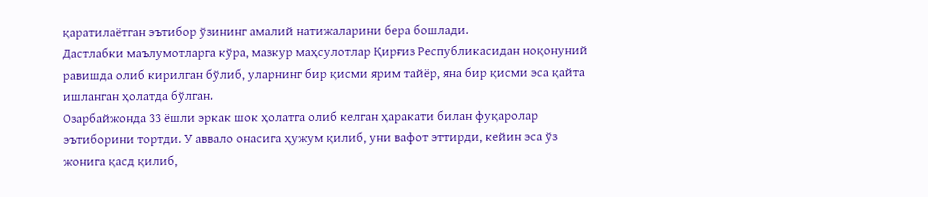қаратилаётган эътибор ўзининг амалий натижаларини бера бошлади.
Дастлабки маълумотларга кўра, мазкур маҳсулотлар Қирғиз Республикасидан ноқонуний равишда олиб кирилган бўлиб, уларнинг бир қисми ярим тайёр, яна бир қисми эса қайта ишланган ҳолатда бўлган.
Озарбайжонда 33 ёшли эркак шок ҳолатга олиб келган ҳаракати билан фуқаролар эътиборини тортди. У аввало онасига ҳужум қилиб, уни вафот эттирди, кейин эса ўз жонига қасд қилиб,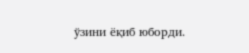ўзини ёқиб юборди.